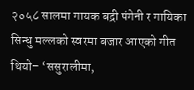२०५८ सालमा गायक बद्री पंगेनी र गायिका सिन्धु मल्लको स्वरमा बजार आएको गीत थियो– ‘ससुरालीमा,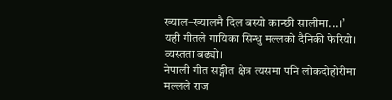ख्याल–ख्यालमै दिल बस्यो कान्छी सालीमा...।’
यही गीतले गायिका सिन्धु मल्लको दैनिकी फेरियो। व्यस्तता बढ्यो।
नेपाली गीत सङ्गीत क्षेत्र त्यसमा पनि लोकदोहोरीमा मल्लले राज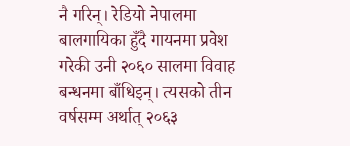नै गरिन्। रेडियो नेपालमा बालगायिका हुँदै गायनमा प्रवेश गरेकी उनी २०६० सालमा विवाह बन्धनमा बाँधिइन्। त्यसको तीन वर्षसम्म अर्थात् २०६३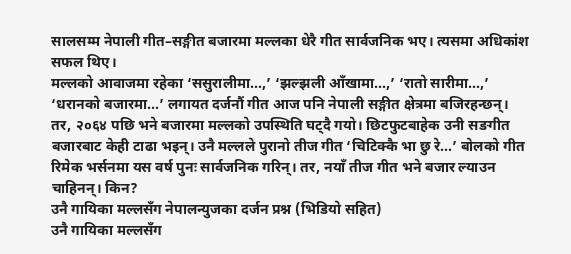सालसम्म नेपाली गीत–सङ्गीत बजारमा मल्लका धेरै गीत सार्वजनिक भए। त्यसमा अधिकांश सफल थिए।
मल्लको आवाजमा रहेका ‘ससुरालीमा...,’ ‘झल्झली आँखामा...,’ ‘रातो सारीमा...,’ ‘धरानको बजारमा...’ लगायत दर्जनौं गीत आज पनि नेपाली सङ्गीत क्षेत्रमा बजिरहन्छन्।
तर, २०६४ पछि भने बजारमा मल्लको उपस्थिति घट्दै गयो। छिटफुटबाहेक उनी सङगीत बजारबाट केही टाढा भइन्। उनै मल्लले पुरानो तीज गीत ‘चिटिक्कै भा छु रे...’ बोलको गीत रिमेक भर्सनमा यस वर्ष पुनः सार्वजनिक गरिन्। तर, नयाँ तीज गीत भने बजार ल्याउन चाहिनन्। किन?
उनै गायिका मल्लसँग नेपालन्युजका दर्जन प्रश्न (भिडियो सहित)
उनै गायिका मल्लसँग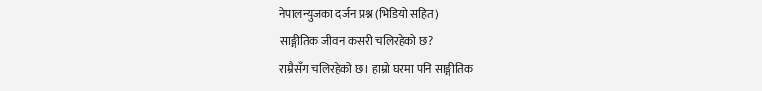नेपालन्युजका दर्जन प्रश्न (भिडियो सहित)
साङ्गीतिक जीवन कसरी चलिरहेको छ?
राम्रैसँग चलिरहेको छ। हाम्रो घरमा पनि साङ्गीतिक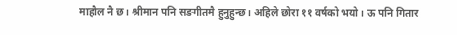माहौल नै छ। श्रीमान पनि सङगीतमै हुनुहुन्छ। अहिले छोरा ११ वर्षको भयो। ऊ पनि गितार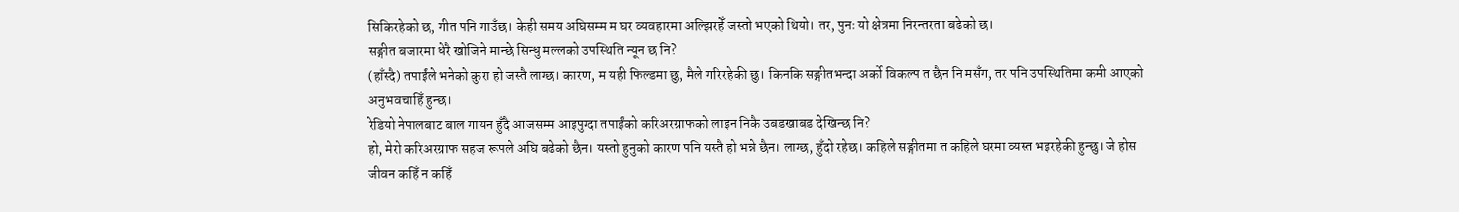सिकिरहेको छ, गीत पनि गाउँछ। केही समय अघिसम्म म घर व्यवहारमा अल्झिरहेँ जस्तो भएको थियो। तर, पुनः यो क्षेत्रमा निरन्तरता बढेको छ।
सङ्गीत बजारमा धेरै खोजिने मान्छे सिन्धु मल्लको उपस्थिति न्यून छ नि?
(हाँस्दै) तपाईंले भनेको कुरा हो जस्तै लाग्छ। कारण, म यही फिल्डमा छु, मैले गरिरहेकी छु। किनकि सङ्गीतभन्दा अर्को विकल्प त छैन नि मसँग, तर पनि उपस्थितिमा कमी आएको अनुभवचाहिँ हुन्छ।
रेडियो नेपालबाट बाल गायन हुँदै आजसम्म आइपुग्दा तपाईंको करिअरग्राफको लाइन निकै उबडखाबड देखिन्छ नि?
हो, मेरो करिअरग्राफ सहज रूपले अघि बढेको छैन। यस्तो हुनुको कारण पनि यस्तै हो भन्ने छैन। लाग्छ, हुँदो रहेछ। कहिले सङ्गीतमा त कहिले घरमा व्यस्त भइरहेकी हुन्छु। जे होस जीवन कहिँ न कहिँ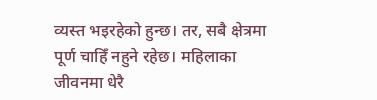व्यस्त भइरहेको हुन्छ। तर, सबै क्षेत्रमा पूर्ण चाहिँ नहुने रहेछ। महिलाका जीवनमा धेरै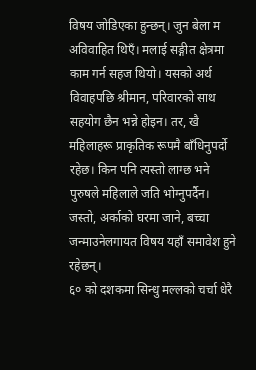विषय जोडिएका हुन्छन्। जुन बेला म अविवाहित थिएँ। मलाई सङ्गीत क्षेत्रमा काम गर्न सहज थियो। यसको अर्थ विवाहपछि श्रीमान, परिवारको साथ सहयोग छैन भन्ने होइन। तर, खै महिलाहरू प्राकृतिक रूपमै बाँधिनुपर्दो रहेछ। किन पनि त्यस्तो लाग्छ भने पुरुषले महिलाले जति भोग्नुपर्दैन। जस्तो, अर्काको घरमा जाने, बच्चा जन्माउनेलगायत विषय यहाँ समावेश हुने रहेछन्।
६० को दशकमा सिन्धु मल्लको चर्चा धेरै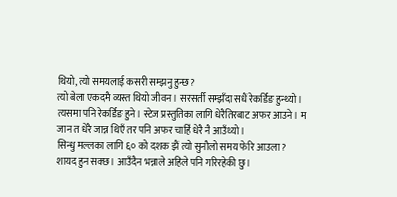थियो, त्यो समयलाई कसरी सम्झनु हुन्छ?
त्यो बेला एकदमै व्यस्त थियो जीवन। सरसर्ती सम्झँदा सधैं रेकर्डिङ हुन्थ्यो। त्यसमा पनि रेकर्डिङ हुने। स्टेज प्रस्तुतिका लागि धेरैतिरबाट अफर आउने। म जान त धेरै जान्न थिएँ तर पनि अफर चाहिँ धेरै नै आउँथ्यो।
सिन्धु मल्लका लागि ६० को दशक झैं त्यो सुनौलो समय फेरि आउला?
शायद हुन सक्छ। आउँदैन भन्नाले अहिले पनि गरिरहेकी छु।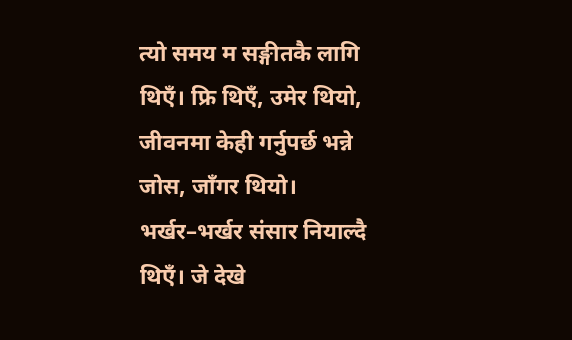त्यो समय म सङ्गीतकै लागि थिएँ। फ्रि थिएँ, उमेर थियो, जीवनमा केही गर्नुपर्छ भन्ने जोस, जाँगर थियो। भर्खर–भर्खर संसार नियाल्दै थिएँ। जे देखे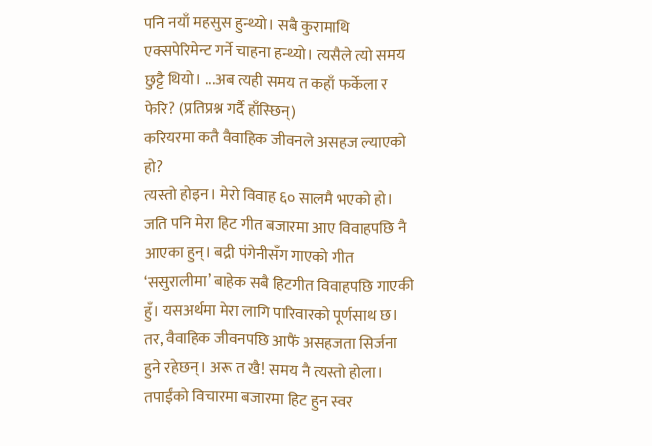पनि नयाँ महसुस हुन्थ्यो। सबै कुरामाथि एक्सपेरिमेन्ट गर्ने चाहना हन्थ्यो। त्यसैले त्यो समय छुट्टै थियो। ...अब त्यही समय त कहाँ फर्केला र फेरि? (प्रतिप्रश्न गर्दै हाँस्छिन्)
करियरमा कतै वैवाहिक जीवनले असहज ल्याएको हो?
त्यस्तो होइन। मेरो विवाह ६० सालमै भएको हो। जति पनि मेरा हिट गीत बजारमा आए विवाहपछि नै आएका हुन्। बद्री पंगेनीसँग गाएको गीत ‘ससुरालीमा’ बाहेक सबै हिटगीत विवाहपछि गाएकी हुँ। यसअर्थमा मेरा लागि पारिवारको पूर्णसाथ छ। तर, वैवाहिक जीवनपछि आफैं असहजता सिर्जना हुने रहेछन्। अरू त खै! समय नै त्यस्तो होला।
तपाईंको विचारमा बजारमा हिट हुन स्वर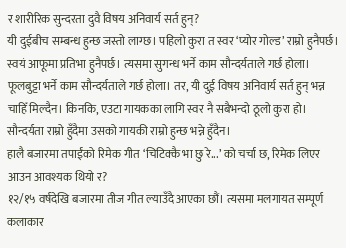र शारीरिक सुन्दरता दुवै विषय अनिवार्य सर्त हुन्?
यी दुईबीच सम्बन्ध हुन्छ जस्तो लाग्छ। पहिलो कुरा त स्वर ‘प्योर गोल्ड’ राम्रो हुनैपर्छ। स्वयं आफूमा प्रतिभा हुनैपर्छ। त्यसमा सुगन्ध भर्ने काम सौन्दर्यताले गर्छ होला। फूलबुट्टा भर्ने काम सौन्दर्यताले गर्छ होला। तर, यी दुई विषय अनिवार्य सर्त हुन् भन्न चाहिँ मिल्दैन। किनकि, एउटा गायकका लागि स्वर नै सबैभन्दो ठूलो कुरा हो। सौन्दर्यता राम्रो हुँदैमा उसको गायकी राम्रो हुन्छ भन्ने हुँदैन।
हालै बजारमा तपाईंको रिमेक गीत ‘चिटिक्कै भा छु रे...’ को चर्चा छ, रिमेक लिएर आउन आवश्यक थियो र?
१२/१५ वर्षदेखि बजारमा तीज गीत ल्याउँदै आएका छौं। त्यसमा मलगायत सम्पूर्ण कलाकार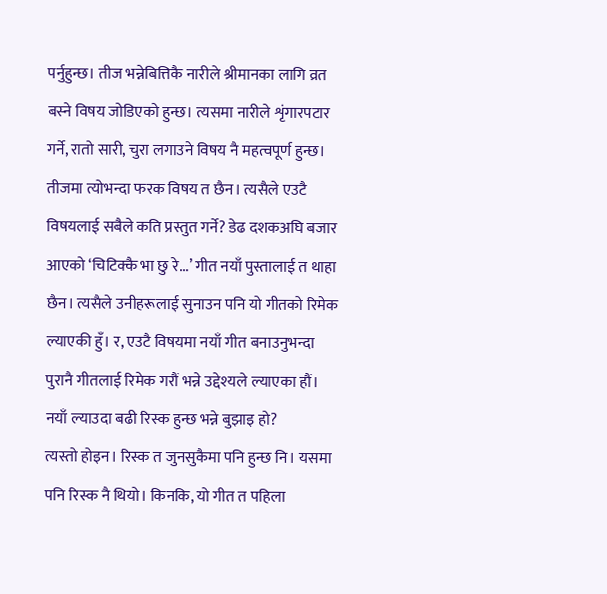पर्नुहुन्छ। तीज भन्नेबित्तिकै नारीले श्रीमानका लागि व्रत बस्ने विषय जोडिएको हुन्छ। त्यसमा नारीले शृंगारपटार गर्ने, रातो सारी, चुरा लगाउने विषय नै महत्वपूर्ण हुन्छ। तीजमा त्योभन्दा फरक विषय त छैन। त्यसैले एउटै विषयलाई सबैले कति प्रस्तुत गर्ने? डेढ दशकअघि बजार आएको ‘चिटिक्कै भा छु रे...’ गीत नयाँ पुस्तालाई त थाहा छैन। त्यसैले उनीहरूलाई सुनाउन पनि यो गीतको रिमेक ल्याएकी हुँ। र, एउटै विषयमा नयाँ गीत बनाउनुभन्दा पुरानै गीतलाई रिमेक गरौं भन्ने उद्देश्यले ल्याएका हौं।
नयाँ ल्याउदा बढी रिस्क हुन्छ भन्ने बुझाइ हो?
त्यस्तो होइन। रिस्क त जुनसुकैमा पनि हुन्छ नि। यसमा पनि रिस्क नै थियो। किनकि, यो गीत त पहिला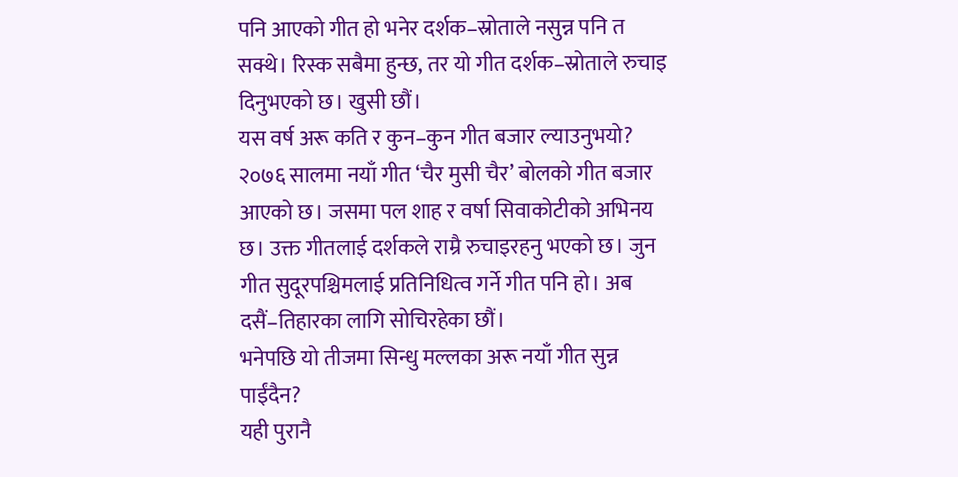पनि आएको गीत हो भनेर दर्शक–स्रोताले नसुन्न पनि त सक्थे। रिस्क सबैमा हुन्छ, तर यो गीत दर्शक–स्रोताले रुचाइ दिनुभएको छ। खुसी छौं।
यस वर्ष अरू कति र कुन–कुन गीत बजार ल्याउनुभयो?
२०७६ सालमा नयाँ गीत ‘चैर मुसी चैर’ बोलको गीत बजार आएको छ। जसमा पल शाह र वर्षा सिवाकोटीको अभिनय छ। उक्त गीतलाई दर्शकले राम्रै रुचाइरहनु भएको छ। जुन गीत सुदूरपश्चिमलाई प्रतिनिधित्व गर्ने गीत पनि हो। अब दसैं–तिहारका लागि सोचिरहेका छौं।
भनेपछि यो तीजमा सिन्धु मल्लका अरू नयाँ गीत सुन्न पाईंदैन?
यही पुरानै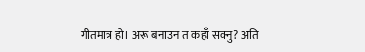गीतमात्र हो। अरू बनाउन त कहाँ सक्नु? अति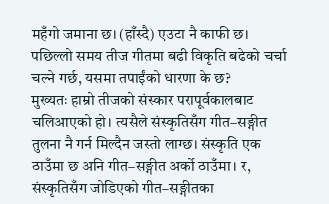महँगो जमाना छ। (हाँस्दै) एउटा नै काफी छ।
पछिल्लो समय तीज गीतमा बढी विकृति बढेको चर्चा चल्ने गर्छ, यसमा तपाईंको धारणा के छ?
मुख्यतः हाम्रो तीजको संस्कार परापूर्वकालबाट चलिआएको हो। त्यसैले संस्कृतिसँग गीत–सङ्गीत तुलना नै गर्न मिल्दैन जस्तो लाग्छ। संस्कृति एक ठाउँमा छ अनि गीत–सङ्गीत अर्को ठाउँमा। र, संस्कृतिसँग जोडिएको गीत–सङ्गीतका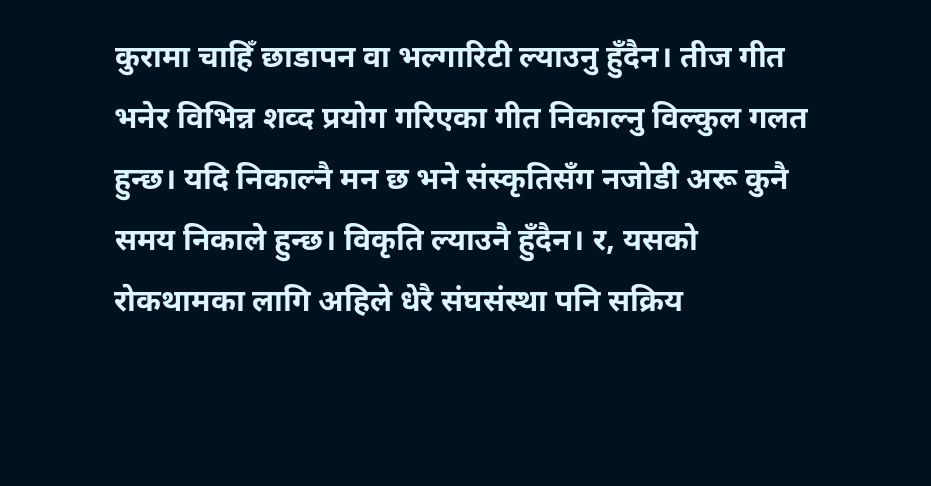कुरामा चाहिँ छाडापन वा भल्गारिटी ल्याउनु हुँदैन। तीज गीत भनेर विभिन्न शव्द प्रयोग गरिएका गीत निकाल्नु विल्कुल गलत हुन्छ। यदि निकाल्नै मन छ भने संस्कृतिसँग नजोडी अरू कुनै समय निकाले हुन्छ। विकृति ल्याउनै हुँदैन। र, यसको रोकथामका लागि अहिले धेरै संघसंस्था पनि सक्रिय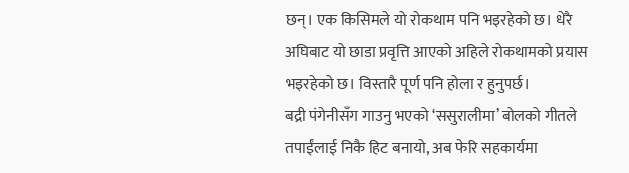छन्। एक किसिमले यो रोकथाम पनि भइरहेको छ। धेरै अघिबाट यो छाडा प्रवृत्ति आएको अहिले रोकथामको प्रयास भइरहेको छ। विस्तारै पूर्ण पनि होला र हुनुपर्छ।
बद्री पंगेनीसँग गाउनु भएको ‘ससुरालीमा’ बोलको गीतले तपाईंलाई निकै हिट बनायो, अब फेरि सहकार्यमा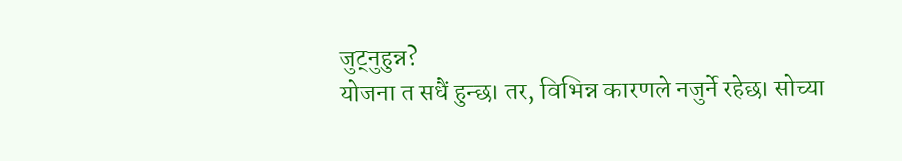जुट्नुहुन्न?
योजना त सधैं हुन्छ। तर, विभिन्न कारणले नजुर्ने रहेछ। सोच्या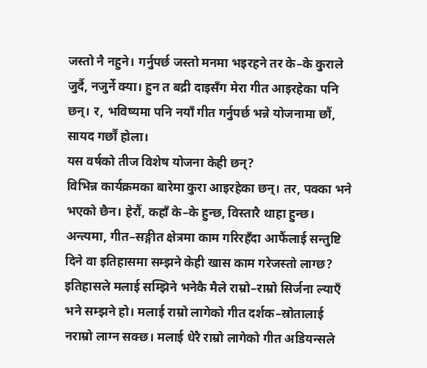जस्तो नै नहुने। गर्नुपर्छ जस्तो मनमा भइरहने तर के–के कुराले जुर्दै, नजुर्ने क्या। हुन त बद्री दाइसँग मेरा गीत आइरहेका पनि छन्। र, भविष्यमा पनि नयाँ गीत गर्नुपर्छ भन्ने योजनामा छौं, सायद गर्छौं होला।
यस वर्षको तीज विशेष योजना केही छन्?
विभिन्न कार्यक्रमका बारेमा कुरा आइरहेका छन्। तर, पक्का भने भएको छैन। हेरौं, कहाँ के–के हुन्छ, विस्तारै थाहा हुन्छ।
अन्त्यमा, गीत–सङ्गीत क्षेत्रमा काम गरिरहँदा आफैंलाई सन्तुष्टि दिने वा इतिहासमा सम्झने केही खास काम गरेजस्तो लाग्छ?
इतिहासले मलाई सम्झिने भनेकै मैले राम्रो–राम्रो सिर्जना ल्याएँ भने सम्झने हो। मलाई राम्रो लागेको गीत दर्शक–स्रोतालाई नराम्रो लाग्न सक्छ। मलाई धेरै राम्रो लागेको गीत अडियन्सले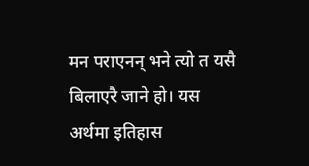मन पराएनन् भने त्यो त यसै बिलाएरै जाने हो। यस अर्थमा इतिहास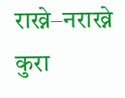राख्ने–नराख्ने कुरा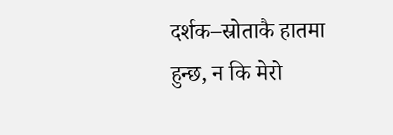दर्शक–स्रोताकै हातमा हुन्छ, न कि मेरो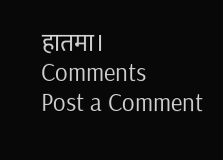हातमा।
Comments
Post a Comment